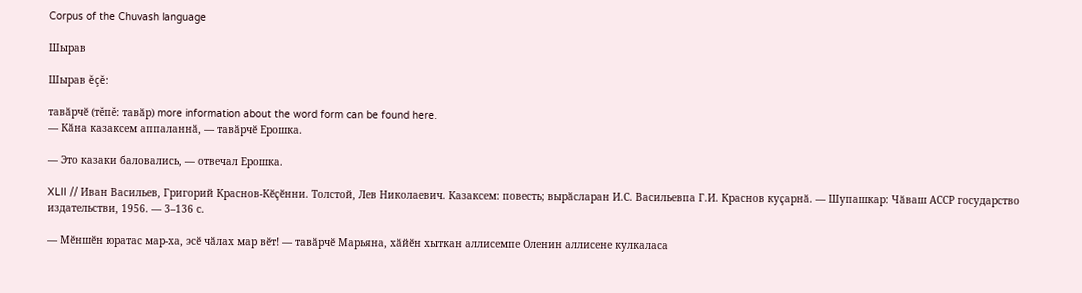Corpus of the Chuvash language

Шырав

Шырав ĕçĕ:

тавӑрчӗ (тĕпĕ: тавӑр) more information about the word form can be found here.
— Кӑна казаксем аппаланнӑ, — тавӑрчӗ Ерошка.

— Это казаки баловались, — отвечал Ерошка.

XLII // Иван Васильев, Григорий Краснов-Кӗҫӗнни. Толстой, Лев Николаевич. Казаксем: повесть; вырӑсларан И.С. Васильевпа Г.И. Краснов куҫарнӑ. — Шупашкар: Чӑваш АССР государство издательстви, 1956. — 3–136 с.

— Мӗншӗн юратас мар-ха, эсӗ чӑлах мар вӗт! — тавӑрчӗ Марьяна, хӑйӗн хыткан аллисемпе Оленин аллисене кулкаласа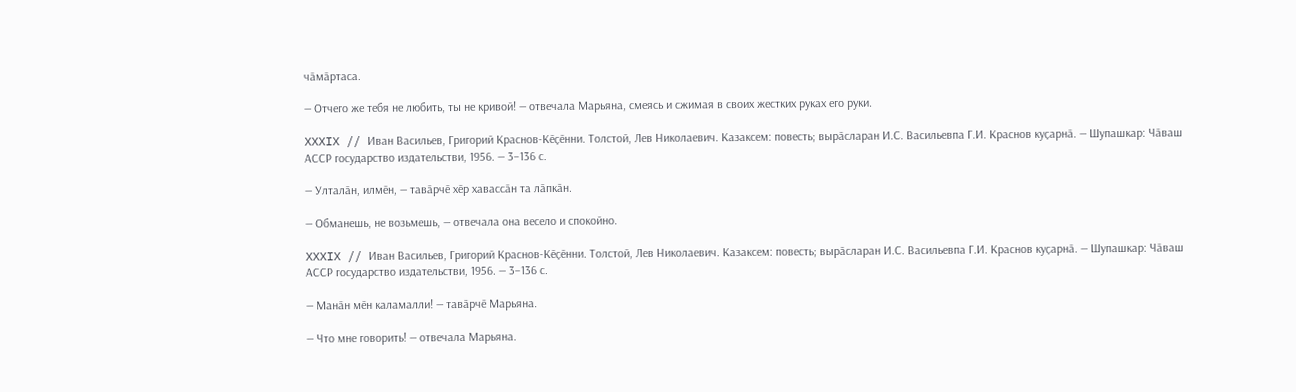чӑмӑртаса.

— Отчего же тебя не любить, ты не кривой! — отвечала Марьяна, смеясь и сжимая в своих жестких руках его руки.

XXXIX // Иван Васильев, Григорий Краснов-Кӗҫӗнни. Толстой, Лев Николаевич. Казаксем: повесть; вырӑсларан И.С. Васильевпа Г.И. Краснов куҫарнӑ. — Шупашкар: Чӑваш АССР государство издательстви, 1956. — 3–136 с.

— Улталӑн, илмӗн, — тавӑрчӗ хӗр хавассӑн та лӑпкӑн.

— Обманешь, не возьмешь, — отвечала она весело и спокойно.

XXXIX // Иван Васильев, Григорий Краснов-Кӗҫӗнни. Толстой, Лев Николаевич. Казаксем: повесть; вырӑсларан И.С. Васильевпа Г.И. Краснов куҫарнӑ. — Шупашкар: Чӑваш АССР государство издательстви, 1956. — 3–136 с.

— Манӑн мӗн каламалли! — тавӑрчӗ Марьяна.

— Что мне говорить! — отвечала Марьяна.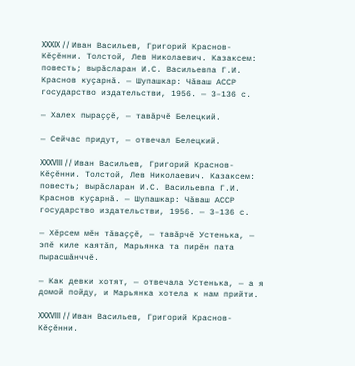XXXIX // Иван Васильев, Григорий Краснов-Кӗҫӗнни. Толстой, Лев Николаевич. Казаксем: повесть; вырӑсларан И.С. Васильевпа Г.И. Краснов куҫарнӑ. — Шупашкар: Чӑваш АССР государство издательстви, 1956. — 3–136 с.

— Халех пыраҫҫӗ, — тавӑрчӗ Белецкий.

— Сейчас придут, — отвечал Белецкий.

XXXVIII // Иван Васильев, Григорий Краснов-Кӗҫӗнни. Толстой, Лев Николаевич. Казаксем: повесть; вырӑсларан И.С. Васильевпа Г.И. Краснов куҫарнӑ. — Шупашкар: Чӑваш АССР государство издательстви, 1956. — 3–136 с.

— Хӗрсем мӗн тӑваҫҫӗ, — тавӑрчӗ Устенька, — эпӗ киле каятӑп, Марьянка та пирӗн пата пырасшӑнччӗ.

— Как девки хотят, — отвечала Устенька, — а я домой пойду, и Марьянка хотела к нам прийти.

XXXVIII // Иван Васильев, Григорий Краснов-Кӗҫӗнни.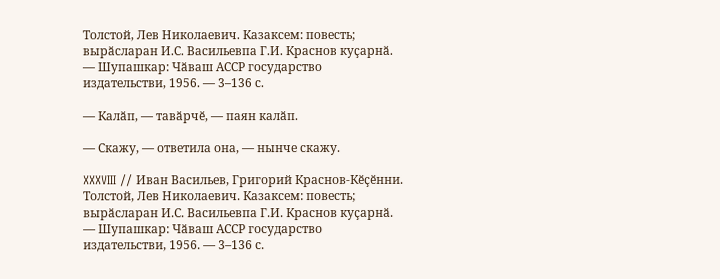Толстой, Лев Николаевич. Казаксем: повесть; вырӑсларан И.С. Васильевпа Г.И. Краснов куҫарнӑ. — Шупашкар: Чӑваш АССР государство издательстви, 1956. — 3–136 с.

— Калӑп, — тавӑрчӗ, — паян калӑп.

— Скажу, — ответила она, — нынче скажу.

XXXVIII // Иван Васильев, Григорий Краснов-Кӗҫӗнни. Толстой, Лев Николаевич. Казаксем: повесть; вырӑсларан И.С. Васильевпа Г.И. Краснов куҫарнӑ. — Шупашкар: Чӑваш АССР государство издательстви, 1956. — 3–136 с.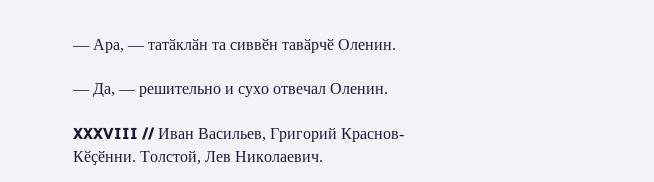— Ара, — татӑклӑн та сиввӗн тавӑрчӗ Оленин.

— Да, — решительно и сухо отвечал Оленин.

XXXVIII // Иван Васильев, Григорий Краснов-Кӗҫӗнни. Толстой, Лев Николаевич.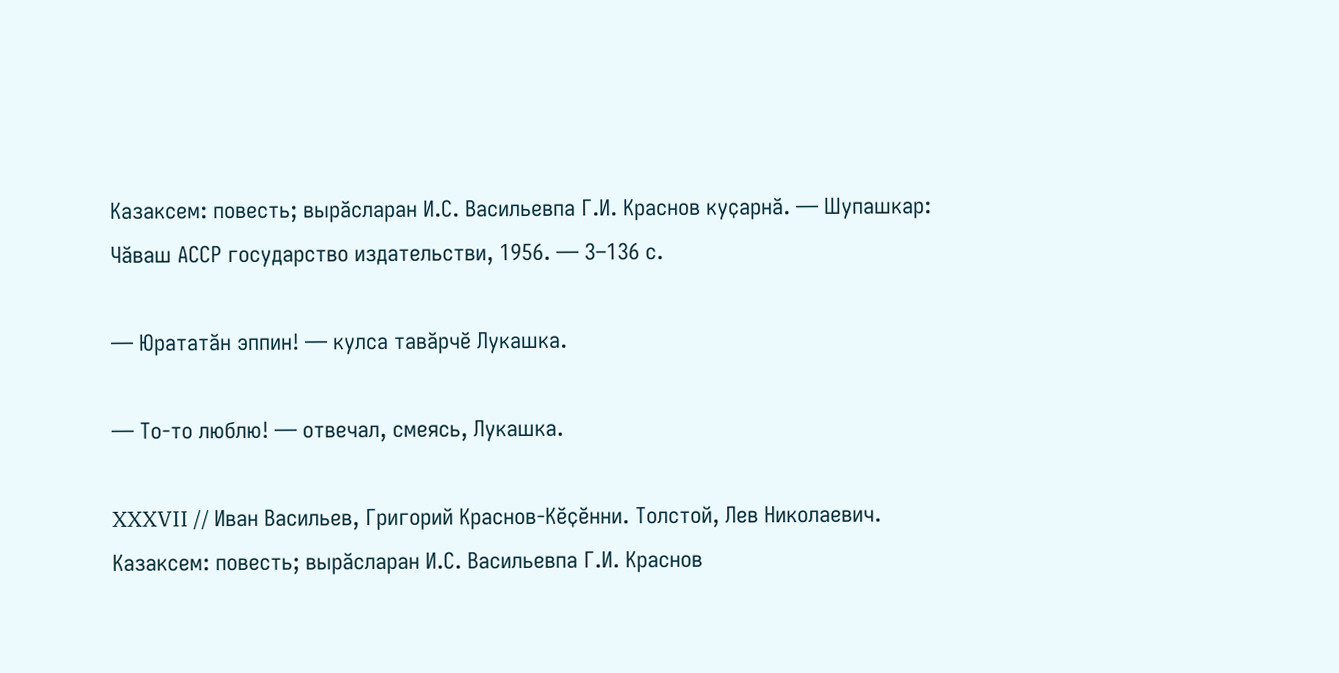Казаксем: повесть; вырӑсларан И.С. Васильевпа Г.И. Краснов куҫарнӑ. — Шупашкар: Чӑваш АССР государство издательстви, 1956. — 3–136 с.

— Юрататӑн эппин! — кулса тавӑрчӗ Лукашка.

— То-то люблю! — отвечал, смеясь, Лукашка.

XXXVII // Иван Васильев, Григорий Краснов-Кӗҫӗнни. Толстой, Лев Николаевич. Казаксем: повесть; вырӑсларан И.С. Васильевпа Г.И. Краснов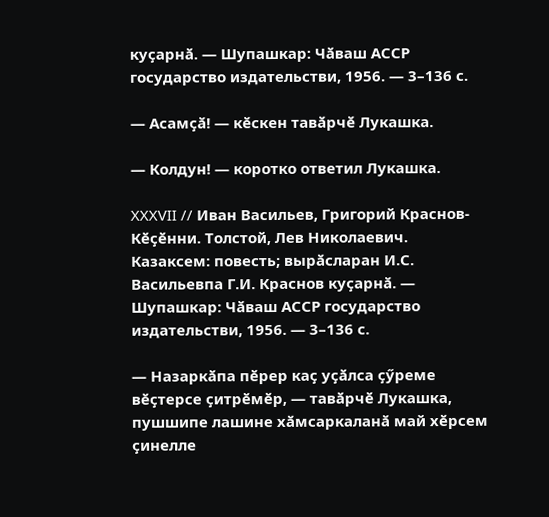куҫарнӑ. — Шупашкар: Чӑваш АССР государство издательстви, 1956. — 3–136 с.

— Асамҫӑ! — кӗскен тавӑрчӗ Лукашка.

— Колдун! — коротко ответил Лукашка.

XXXVII // Иван Васильев, Григорий Краснов-Кӗҫӗнни. Толстой, Лев Николаевич. Казаксем: повесть; вырӑсларан И.С. Васильевпа Г.И. Краснов куҫарнӑ. — Шупашкар: Чӑваш АССР государство издательстви, 1956. — 3–136 с.

— Назаркӑпа пӗрер каҫ уҫӑлса ҫӳреме вӗҫтерсе ҫитрӗмӗр, — тавӑрчӗ Лукашка, пушшипе лашине хӑмсаркаланӑ май хӗрсем ҫинелле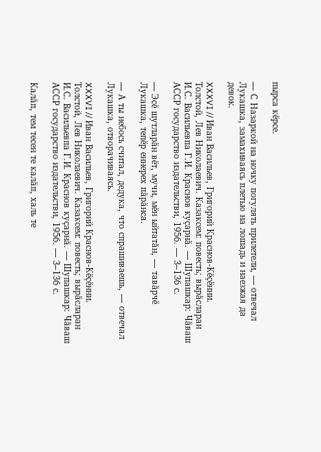пырса кӗрсе.

— С Назаркой на ночку погулять прилетели, — отвечал Лукашка, замахиваясь плетью на лошадь и наезжая да девок.

XXXVI // Иван Васильев, Григорий Краснов-Кӗҫӗнни. Толстой, Лев Николаевич. Казаксем: повесть; вырӑсларан И.С. Васильевпа Г.И. Краснов куҫарнӑ. — Шупашкар: Чӑваш АССР государство издательстви, 1956. — 3–136 с.

— Эсӗ шутларӑн вӗт, мучи, мӗн ыйтатӑн, — тавӑрчӗ Лукашка, тепӗр еннерех пӑрӑнса.

— А ты небось считал, дедука, что спрашиваешь, — отвечал Лукашка, отворачиваясь.

XXXVI // Иван Васильев, Григорий Краснов-Кӗҫӗнни. Толстой, Лев Николаевич. Казаксем: повесть; вырӑсларан И.С. Васильевпа Г.И. Краснов куҫарнӑ. — Шупашкар: Чӑваш АССР государство издательстви, 1956. — 3–136 с.

Калӑп, тем тесен те калӑп, халь те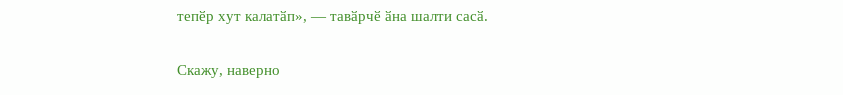тепӗр хут калатӑп», — тавӑрчӗ ӑна шалти сасӑ.

Скажу, наверно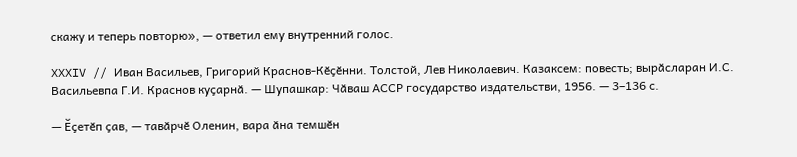скажу и теперь повторю», — ответил ему внутренний голос.

XXXIV // Иван Васильев, Григорий Краснов-Кӗҫӗнни. Толстой, Лев Николаевич. Казаксем: повесть; вырӑсларан И.С. Васильевпа Г.И. Краснов куҫарнӑ. — Шупашкар: Чӑваш АССР государство издательстви, 1956. — 3–136 с.

— Ӗҫетӗп ҫав, — тавӑрчӗ Оленин, вара ӑна темшӗн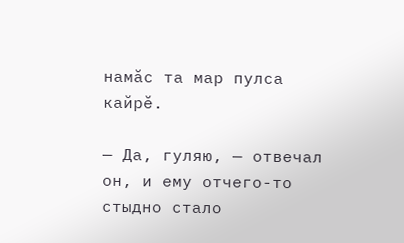намӑс та мар пулса кайрӗ.

— Да, гуляю, — отвечал он, и ему отчего-то стыдно стало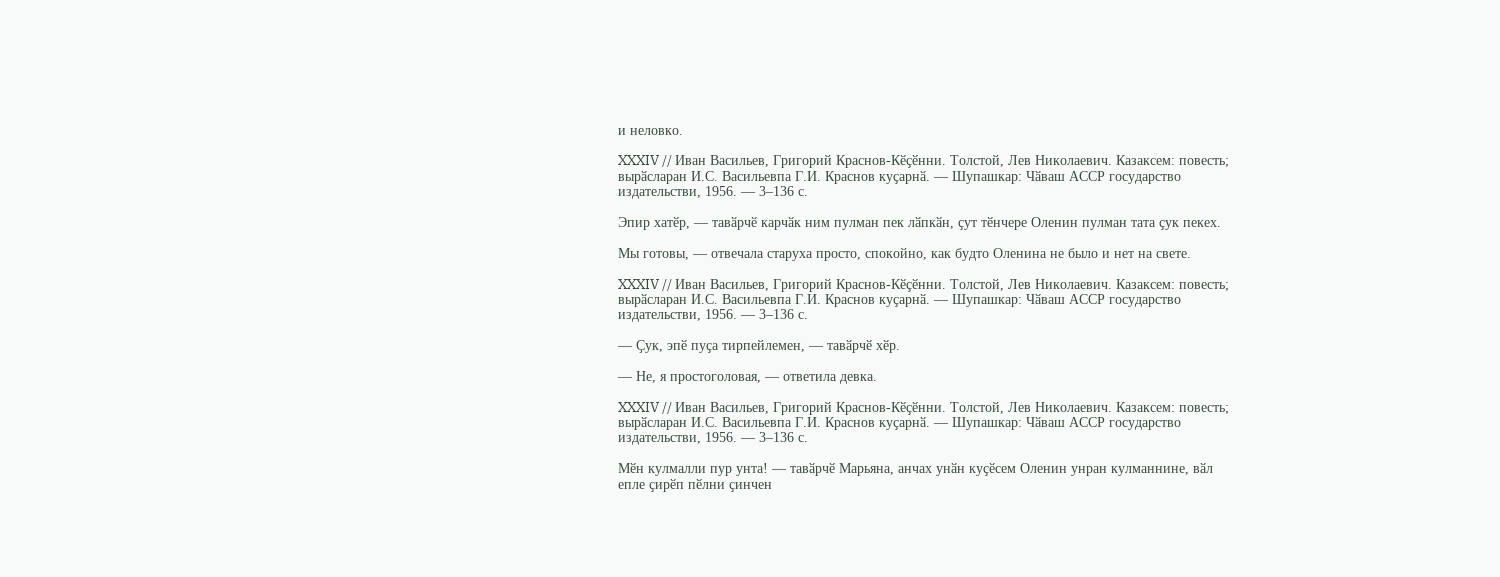и неловко.

XXXIV // Иван Васильев, Григорий Краснов-Кӗҫӗнни. Толстой, Лев Николаевич. Казаксем: повесть; вырӑсларан И.С. Васильевпа Г.И. Краснов куҫарнӑ. — Шупашкар: Чӑваш АССР государство издательстви, 1956. — 3–136 с.

Эпир хатӗр, — тавӑрчӗ карчӑк ним пулман пек лӑпкӑн, ҫут тӗнчере Оленин пулман тата ҫук пекех.

Мы готовы, — отвечала старуха просто, спокойно, как будто Оленина не было и нет на свете.

XXXIV // Иван Васильев, Григорий Краснов-Кӗҫӗнни. Толстой, Лев Николаевич. Казаксем: повесть; вырӑсларан И.С. Васильевпа Г.И. Краснов куҫарнӑ. — Шупашкар: Чӑваш АССР государство издательстви, 1956. — 3–136 с.

— Ҫук, эпӗ пуҫа тирпейлемен, — тавӑрчӗ хӗр.

— Не, я простоголовая, — ответила девка.

XXXIV // Иван Васильев, Григорий Краснов-Кӗҫӗнни. Толстой, Лев Николаевич. Казаксем: повесть; вырӑсларан И.С. Васильевпа Г.И. Краснов куҫарнӑ. — Шупашкар: Чӑваш АССР государство издательстви, 1956. — 3–136 с.

Мӗн кулмалли пур унта! — тавӑрчӗ Марьяна, анчах унӑн куҫӗсем Оленин унран кулманнине, вӑл епле ҫирӗп пӗлни ҫинчен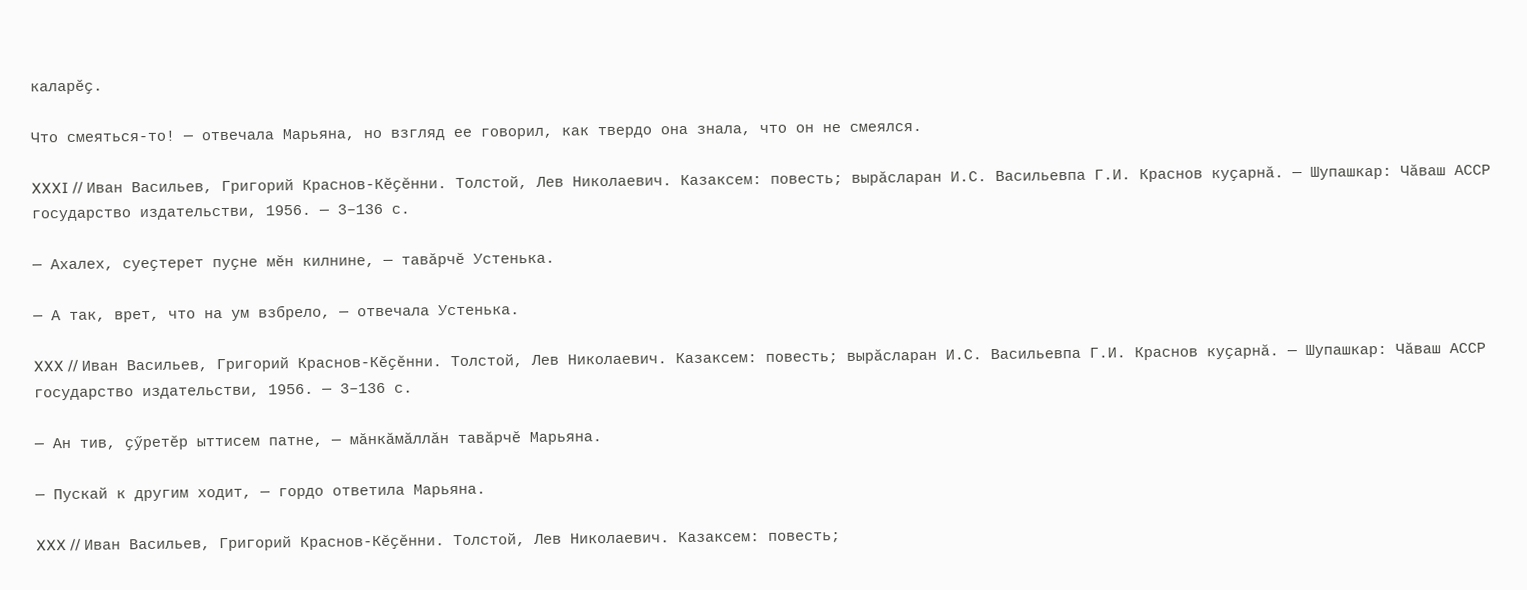каларӗҫ.

Что смеяться-то! — отвечала Марьяна, но взгляд ее говорил, как твердо она знала, что он не смеялся.

XXXI // Иван Васильев, Григорий Краснов-Кӗҫӗнни. Толстой, Лев Николаевич. Казаксем: повесть; вырӑсларан И.С. Васильевпа Г.И. Краснов куҫарнӑ. — Шупашкар: Чӑваш АССР государство издательстви, 1956. — 3–136 с.

— Ахалех, суеҫтерет пуҫне мӗн килнине, — тавӑрчӗ Устенька.

— А так, врет, что на ум взбрело, — отвечала Устенька.

XXX // Иван Васильев, Григорий Краснов-Кӗҫӗнни. Толстой, Лев Николаевич. Казаксем: повесть; вырӑсларан И.С. Васильевпа Г.И. Краснов куҫарнӑ. — Шупашкар: Чӑваш АССР государство издательстви, 1956. — 3–136 с.

— Ан тив, ҫӳретӗр ыттисем патне, — мӑнкӑмӑллӑн тавӑрчӗ Марьяна.

— Пускай к другим ходит, — гордо ответила Марьяна.

XXX // Иван Васильев, Григорий Краснов-Кӗҫӗнни. Толстой, Лев Николаевич. Казаксем: повесть;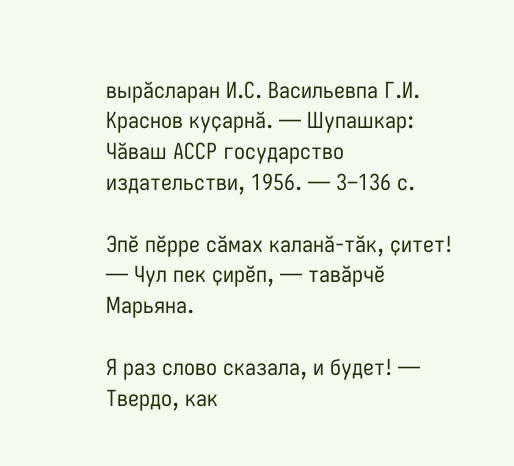вырӑсларан И.С. Васильевпа Г.И. Краснов куҫарнӑ. — Шупашкар: Чӑваш АССР государство издательстви, 1956. — 3–136 с.

Эпӗ пӗрре сӑмах каланӑ-тӑк, ҫитет! — Чул пек ҫирӗп, — тавӑрчӗ Марьяна.

Я раз слово сказала, и будет! — Твердо, как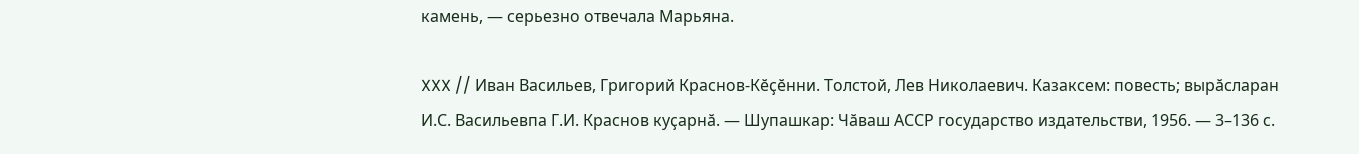камень, — серьезно отвечала Марьяна.

XXX // Иван Васильев, Григорий Краснов-Кӗҫӗнни. Толстой, Лев Николаевич. Казаксем: повесть; вырӑсларан И.С. Васильевпа Г.И. Краснов куҫарнӑ. — Шупашкар: Чӑваш АССР государство издательстви, 1956. — 3–136 с.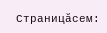Страницăсем: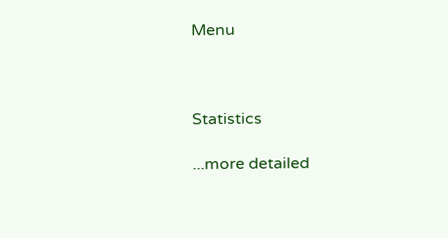Menu



Statistics

...more detailed